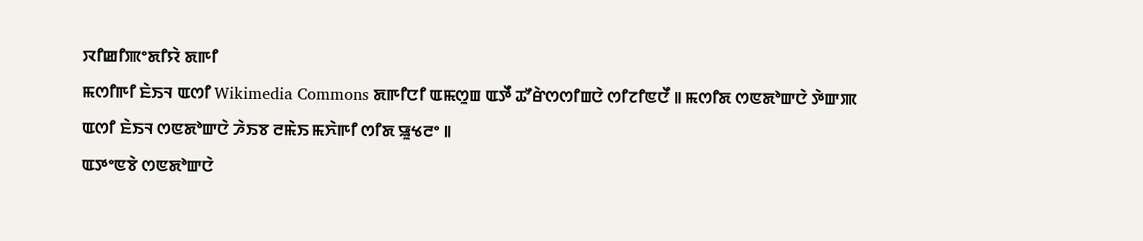ꯋꯤꯀꯤꯄꯦꯗꯤꯌꯥ ꯗꯒꯤ
ꯃꯁꯤꯒꯤ ꯐꯥꯏꯜ ꯑꯁꯤ Wikimedia Commons ꯗꯒꯤꯅꯤ ꯑꯃꯁꯨꯡ ꯑꯇꯩ ꯊꯧꯔꯥꯁꯁꯤꯡꯅꯥ ꯁꯤꯖꯤꯟꯅꯩ ꯫ ꯃꯁꯤꯗ ꯁꯟꯗꯣꯛꯅꯥ ꯇꯥꯛꯄ ꯑꯁꯤ ꯐꯥꯏꯜ ꯁꯟꯗꯣꯛꯅꯥ ꯍꯥꯏꯕ ꯂꯃꯥꯏ ꯃꯈꯥꯒꯤ ꯁꯤꯗ ꯎꯨꯠꯂꯦ ꯫
ꯑꯇꯦꯟꯕꯥ ꯁꯟꯗꯣꯛꯅꯥ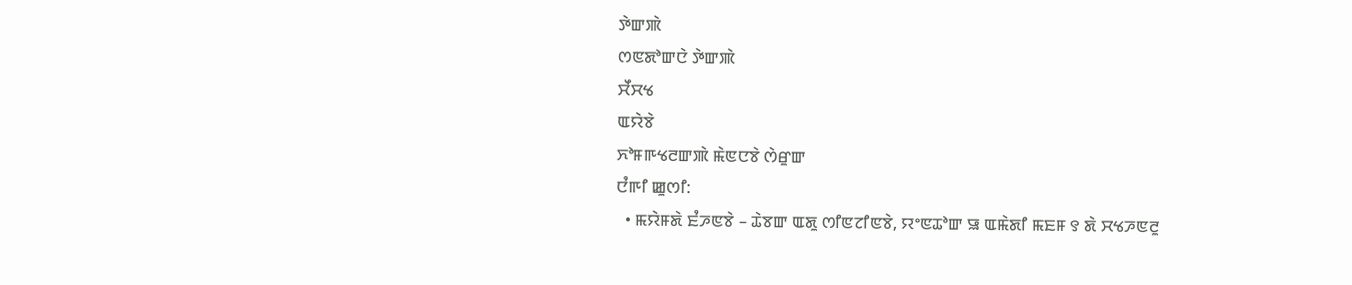ꯇꯥꯛꯄꯥ
ꯁꯟꯗꯣꯛꯅꯥ ꯇꯥꯛꯄꯥ
ꯆꯩꯆꯠ
ꯑꯌꯥꯕꯥ
ꯈꯣꯝꯒꯠꯂꯛꯄꯥ ꯃꯥꯟꯅꯕꯥ ꯁꯥꯔꯨꯛ
ꯅꯪꯒꯤ ꯀꯨꯁꯤ:
  • ꯃꯌꯥꯝꯗꯥ ꯐꯪꯍꯟꯕꯥ – ꯊꯥꯕꯛ ꯑꯗꯨ ꯁꯤꯟꯖꯤꯟꯕꯥ, ꯌꯦꯟꯊꯣꯛ ꯎ ꯑꯃꯥꯗꯤ ꯃꯐꯝ ꯱ ꯗꯥ ꯆꯠꯍꯟꯂꯨ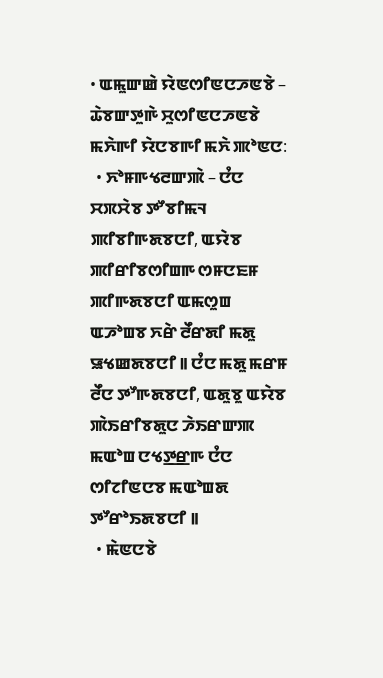• ꯑꯃꯨꯛꯀꯥ ꯌꯥꯟꯁꯤꯟꯅꯍꯟꯕꯥ – ꯊꯥꯕꯛꯇꯨꯒꯥ ꯆꯨꯁꯤꯟꯅꯍꯟꯕꯥ
ꯃꯈꯥꯒꯤ ꯌꯥꯅꯕꯒꯤ ꯃꯈꯥ ꯄꯣꯟꯅ:
  • ꯈꯣꯝꯒꯠꯂꯛꯄꯥ – ꯅꯪꯅ ꯆꯞꯆꯥꯕ ꯇꯧꯕꯤꯃꯜ ꯄꯤꯕꯤꯒꯗꯕꯅꯤ, ꯑꯌꯥꯕ ꯄꯤꯔꯤꯕꯁꯤꯡꯒ ꯁꯝꯅꯐꯝ ꯄꯤꯒꯗꯕꯅꯤ ꯑꯃꯁꯨꯡ ꯑꯍꯣꯡꯕ ꯈꯔꯥ ꯂꯩꯔꯗꯤ ꯃꯗꯨ ꯎꯠꯀꯗꯕꯅꯤ ꯫ ꯅꯪꯅ ꯃꯗꯨ ꯃꯔꯝ ꯂꯩꯅ ꯇꯧꯒꯗꯕꯅꯤ, ꯑꯗꯨꯕꯨ ꯑꯌꯥꯕ ꯄꯥꯏꯔꯤꯕꯗꯨꯅ ꯍꯥꯏꯔꯛꯄ ꯃꯑꯣꯡ ꯅꯠꯇ꯭ꯔꯒ ꯅꯪꯅ ꯁꯤꯖꯤꯟꯅꯕ ꯃꯑꯣꯡꯗ ꯇꯧꯔꯣꯏꯗꯕꯅꯤ ꯫
  • ꯃꯥꯟꯅꯕꯥ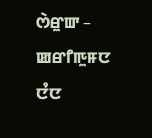ꯁꯥꯔꯨꯛ – ꯀꯔꯤꯒꯨꯝꯅ ꯅꯪꯅ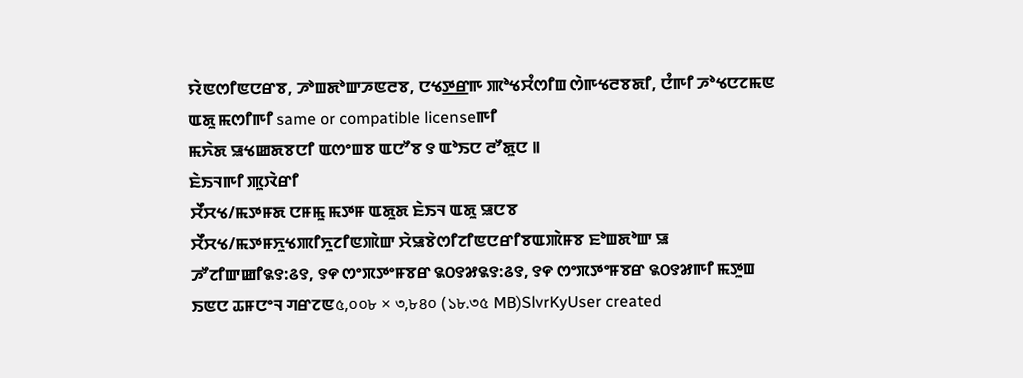ꯌꯥꯟꯁꯤꯟꯅꯔꯕ, ꯍꯣꯡꯗꯣꯛꯍꯟꯂꯕ, ꯅꯠꯇ꯭ꯔꯒ ꯄꯣꯠꯆꯪꯁꯤꯡ ꯁꯥꯒꯠꯂꯕꯗꯤ, ꯅꯪꯒꯤ ꯍꯣꯠꯅꯖꯃꯟ ꯑꯗꯨ ꯃꯁꯤꯒꯤ same or compatible licenseꯒꯤ
ꯃꯈꯥꯗ ꯎꯠꯀꯗꯕꯅꯤ ꯑꯁꯦꯡꯕ ꯑꯅꯧꯕ ꯱ ꯑꯣꯏꯅ ꯂꯧꯗꯨꯅ ꯫
ꯐꯥꯏꯜꯒꯤ ꯄꯨꯋꯥꯔꯤ
ꯆꯩꯆꯠ/ꯃꯇꯝꯗ ꯅꯝꯃꯨ ꯃꯇꯝ ꯑꯗꯨꯗ ꯐꯥꯏꯜ ꯑꯗꯨ ꯎꯅꯕ
ꯆꯩꯆꯠ/ꯃꯇꯝꯈꯨꯠꯄꯤꯈꯨꯖꯤꯟꯄꯥꯛ ꯆꯥꯎꯕꯥꯁꯤꯖꯤꯟꯅꯔꯤꯕꯑꯄꯥꯝꯕ ꯐꯣꯡꯗꯣꯛ ꯎ
ꯍꯧꯖꯤꯛꯀꯤ꯲꯱:꯴꯱, ꯱꯵ ꯁꯦꯞꯇꯦꯝꯕꯔ ꯲꯰꯱꯷꯲꯱:꯴꯱, ꯱꯵ ꯁꯦꯞꯇꯦꯝꯕꯔ ꯲꯰꯱꯷ꯒꯤ ꯃꯇꯨꯡ ꯏꯟꯅ ꯊꯝꯅꯦꯜ ꯚꯔꯖꯟ৫,০০৮ × ৩,৮৪০ (১৮.৩৫ MB)SlvrKyUser created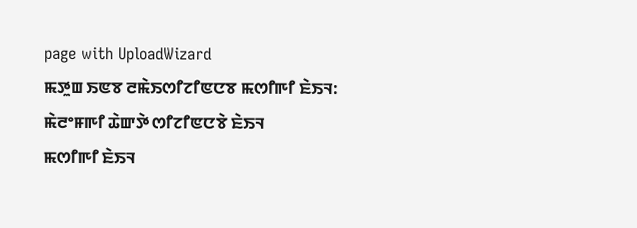page with UploadWizard
ꯃꯇꯨꯡ ꯏꯟꯕ ꯂꯃꯥꯏꯁꯤꯖꯤꯟꯅꯕ ꯃꯁꯤꯒꯤ ꯐꯥꯏꯜ:
ꯃꯥꯂꯦꯝꯒꯤ ꯊꯥꯛꯇꯥ ꯁꯤꯖꯤꯟꯅꯕꯥ ꯐꯥꯏꯜ
ꯃꯁꯤꯒꯤ ꯐꯥꯏꯜ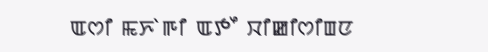ꯑꯁꯤ ꯃꯈꯥꯒꯤ ꯑꯇꯩ ꯋꯤꯀꯤꯁꯤꯡꯅ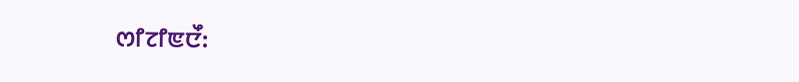ꯁꯤꯖꯤꯟꯅꯩ: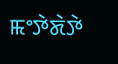ꯃꯦꯇꯥꯗꯥꯇꯥ